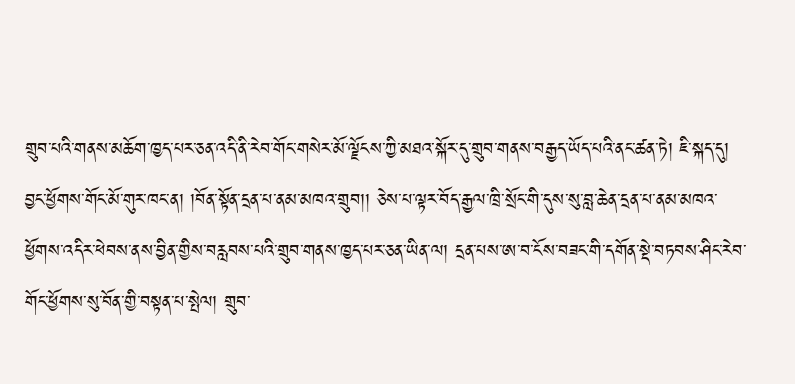གྲུབ་པའི་གནས་མཆོག་ཁྱད་པར་ཅན་འདི་ནི་རེབ་གོང་གསེར་མོ་ལྗོངས་ཀྱི་མཐའ་སྐོར་དུ་གྲུབ་གནས་བརྒྱད་ཡོད་པའི་ནང་ཚན་ཏེ། ཇི་སྐད་དུ། བྱང་ཕྱོགས་གོང་མོ་གུར་ཁང་ན། །བོན་སྟོན་དྲན་པ་ནམ་མཁའ་གྲུབ།། ཅེས་པ་ལྟར་བོད་རྒྱལ་ཁྲི་སྲོང་གི་དུས་སུ་བླ་ཆེན་དྲན་པ་ནམ་མཁའ་ཕྱོགས་འདིར་ཕེབས་ནས་བྱིན་གྱིས་བརླབས་པའི་གྲུབ་གནས་ཁྱད་པར་ཅན་ཡིན་ལ། དྲན་པས་ཨ་བ་ངོས་བཟང་གི་དགོན་སྡེ་བཏབས་ཤིང་རེབ་གོང་ཕྱོགས་སུ་བོན་གྱི་བསྟན་པ་སྤེལ། གྲུབ་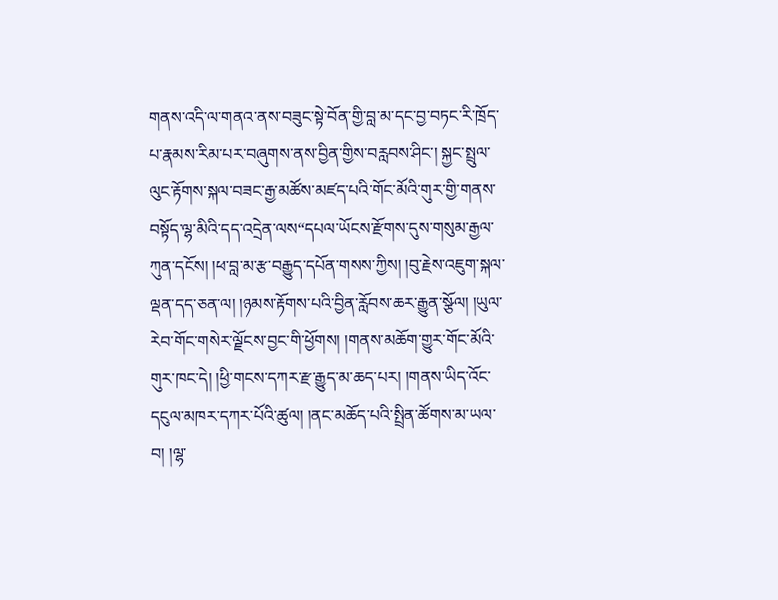གནས་འདི་ལ་གནའ་ནས་བཟུང་སྟེ་བོན་གྱི་བླ་མ་དང་བྱ་བཏང་རི་ཁྲོད་པ་རྣམས་རིམ་པར་བཞུགས་ནས་བྱིན་གྱིས་བརླབས་ཤིང་། སྐྱང་སྤྲུལ་ལུང་རྟོགས་སྐལ་བཟང་རྒྱ་མཚོས་མཛད་པའི་གོང་མོའི་གུར་གྱི་གནས་བསྟོད་ལྷ་མིའི་དད་འདྲེན་ལས“དཔལ་ཡོངས་རྫོགས་དུས་གསུམ་རྒྱལ་ཀུན་དངོས། །ཕ་བླ་མ་རྩ་བརྒྱུད་དཔོན་གསས་ཀྱིས། །བུ་རྗེས་འཇུག་སྐལ་ལྡན་དད་ཅན་ལ། །ཉམས་རྟོགས་པའི་བྱིན་རློབས་ཆར་རྒྱུན་སྩོལ། །ཡུལ་རེབ་གོང་གསེར་ལྗོངས་བྱང་གི་ཕྱོགས། །གནས་མཆོག་གྱུར་གོང་མོའི་གུར་ཁང་དེ། །ཕྱི་གངས་དཀར་རྫ་རྒྱུད་མ་ཆད་པར། །གནས་ཡིད་འོང་དངུལ་མཁར་དཀར་པོའི་ཚུལ། །ནང་མཆོད་པའི་སྤྲིན་ཚོགས་མ་ཡལ་བ། །ལྷ་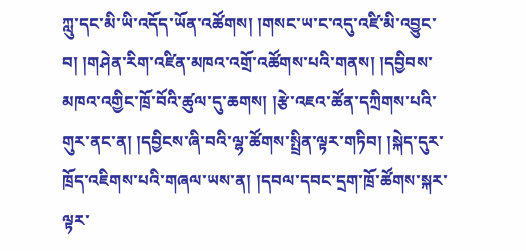ཀླུ་དང་མི་ཡི་འདོད་ཡོན་འཚོགས། །གསང་ཡ་ང་འདུ་འཛི་མི་འབྱུང་བ། །གཤེན་རིག་འཛིན་མཁའ་འགྲོ་འཚོགས་པའི་གནས། །དབྱིབས་མཁའ་འགྱིང་ཁྲོ་བོའི་ཚུལ་དུ་ཆགས། །རྩེ་འཇའ་ཚོན་དཀྲིགས་པའི་གུར་ནང་ན། །དབྱིངས་ཞི་བའི་ལྷ་ཚོགས་སྤྲིན་ལྟར་གཏིབ། །སྐེད་དུར་ཁྲོད་འཇིགས་པའི་གཞལ་ཡས་ན། །དབལ་དབང་དྲག་ཁྲོ་ཚོགས་སྐར་ལྟར་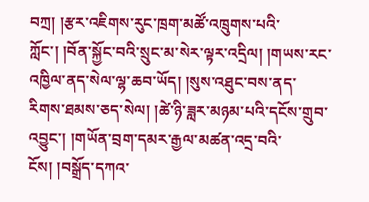བཀྲ། །རྩར་འཇིགས་རུང་ཁྲག་མཚོ་འཁྲུགས་པའི་ཀློང་། །བོན་སྐྱོང་བའི་སྲུང་མ་སེར་ལྟར་འདྲིལ། །གཡས་རང་འཁྱིལ་ནད་སེལ་ལྷ་ཆབ་ཡོད། །སུས་འཐུང་བས་ནད་རིགས་ཐམས་ཅད་སེལ། །ཚེ་ཉི་ཟླར་མཉམ་པའི་དངོས་གྲུབ་འབྱུང་། །གཡོན་བྲག་དམར་རྒྱལ་མཚན་འདྲ་བའི་ངོས། །བསྒྲོད་དཀའ་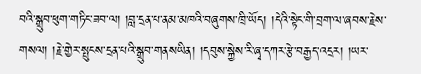བའི་སྒྲུབ་ཕུག་གཏིང་ཟབ་ལ། །བླ་དྲན་པ་ནམ་མཁའི་བཞུགས་ཁྲི་ཡོད། །དེའི་སྟེང་གི་བྲག་ལ་ཞབས་རྗེས་གསལ། །རྗེ་གྱེར་སྤུངས་དྲན་པའི་སྒྲུབ་གནསཡིན། །དབུས་སྐྱེས་རི་ཞྭ་དཀར་རྩེ་བརྒྱད་འདྲར། །ཡར་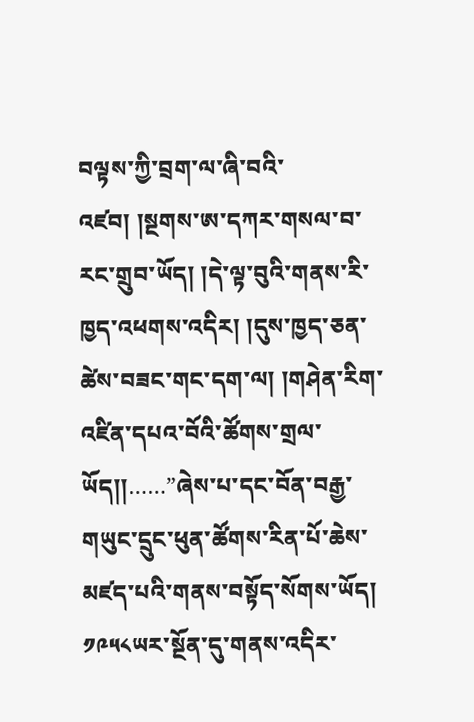བལྟས་ཀྱི་བྲག་ལ་ཞི་བའི་འཛབ། །སྔགས་ཨ་དཀར་གསལ་བ་རང་གྲུབ་ཡོད། །དེ་ལྟ་བུའི་གནས་རི་ཁྱད་འཕགས་འདིར། །དུས་ཁྱད་ཅན་ཚེས་བཟང་གང་དག་ལ། །གཤེན་རིག་འཛིན་དཔའ་བོའི་ཚོགས་གྲལ་ཡོད།།……”ཞེས་པ་དང་བོན་བརྒྱ་གཡུང་དྲུང་ཕུན་ཚོགས་རིན་པོ་ཆེས་མཛད་པའི་གནས་བསྟོད་སོགས་ཡོད། ༡༩༥༨ཡར་སྔོན་དུ་གནས་འདིར་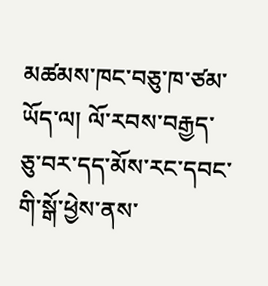མཚམས་ཁང་བཅུ་ཁ་ཙམ་ཡོད་ལ། ལོ་རབས་བརྒྱད་ཅུ་བར་དད་མོས་རང་དབང་གི་སྒོ་ཕྱེས་ནས་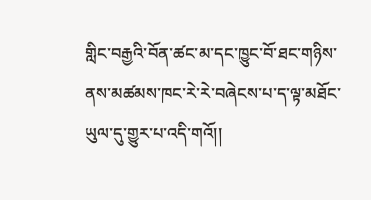གླིང་བརྒྱའི་བོན་ཚང་མ་དང་ཁྱུང་བོ་ཐང་གཉིས་ནས་མཚམས་ཁང་རེ་རེ་བཞེངས་པ་ད་ལྟ་མཐོང་ཡུལ་དུ་གྱུར་པ་འདི་གའོ།།